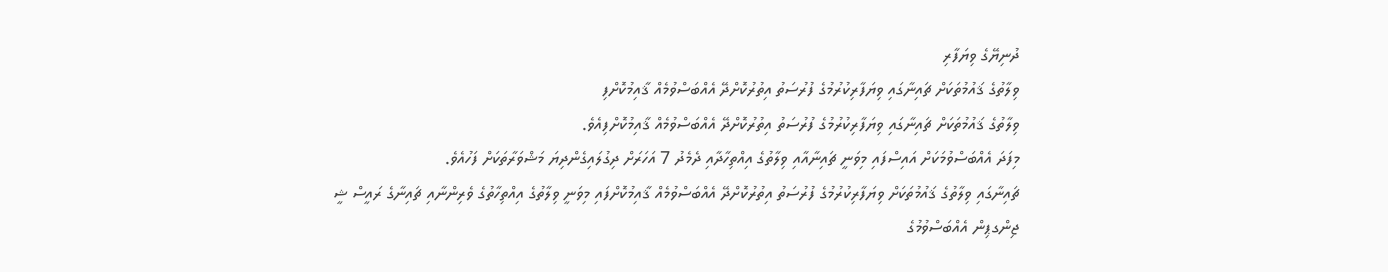ދުނިޔޭގެ ވިޔަފާރި
ވިލާތުގެ ޤައުމުތަކަށް ޗައިނާގައި ވިޔަފާރިކުރުމުގެ ފުރުސަތު އިތުރުކޮށްދޭ އެއްބަސްވުމެއް ޤާއިމުކޮށްފި
ވިލާތުގެ ޤައުމުތަކަށް ޗައިނާގައި ވިޔަފާރިކުރުމުގެ ފުރުސަތު އިތުރުކޮށްދޭ އެއްބަސްވުމެއް ޤާއިމުކޮށްފިއެވެ.
މިފަދަ އެއްބަސްވުމަކަށް އައިސްފައި މިވަނީ ޗައިނާއާއި ވިލާތުގެ އިއްތިހާދާއި ދެމެދު 7 އަހަރަށް ދިގުލައިގެންދިޔަ މަޝްވަރާތަކަށް ފަހުއެވެ.
ޗައިނާގައި ވިލާތުގެ ޤައުމުތަކަށް ވިޔަފާރިކުރުމުގެ ފުރުސަތު އިތުރުކޮށްދޭ އެއްބަސްވުމެއް ޤާއިމުކޮށްފައި މިވަނީ ވިލާތުގެ އިއްތިހާތުގެ ވެރިންނާއި ޗައިނާގެ ރައީސް ޝީ ޖިންގޕިން އެއްބަސްވުމުގެ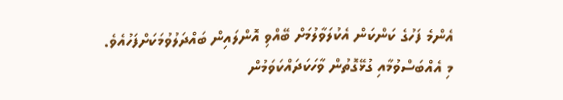އެންމެ ފަހުގެ ކަންކަން އެކުލަވާލުމަށް ބޭއްވި އޮންލައިން ބައްދަލުވުމަކަށްފަހުއެވެ.
މި އެއްބަސްވުމާއި ގުޅޭގޮތުން ވާހަކަދައްކަވަމުން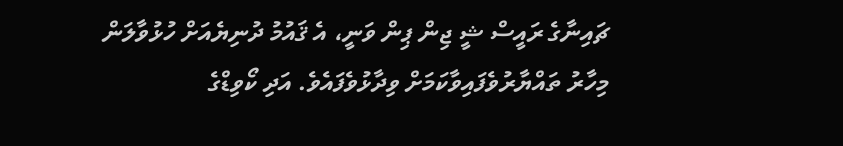ޗައިނާގެ ރައީސް ޝީ ޖިން ޕިން ވަނީ، އެ ޤައުމު ދުނިޔެއަށް ހުޅުވާލަން މިހާރު ތައްޔާރުވެފައިވާކަމަށް ވިދާޅުވެފައެވެ. އަދި ކޯވިޑްގެ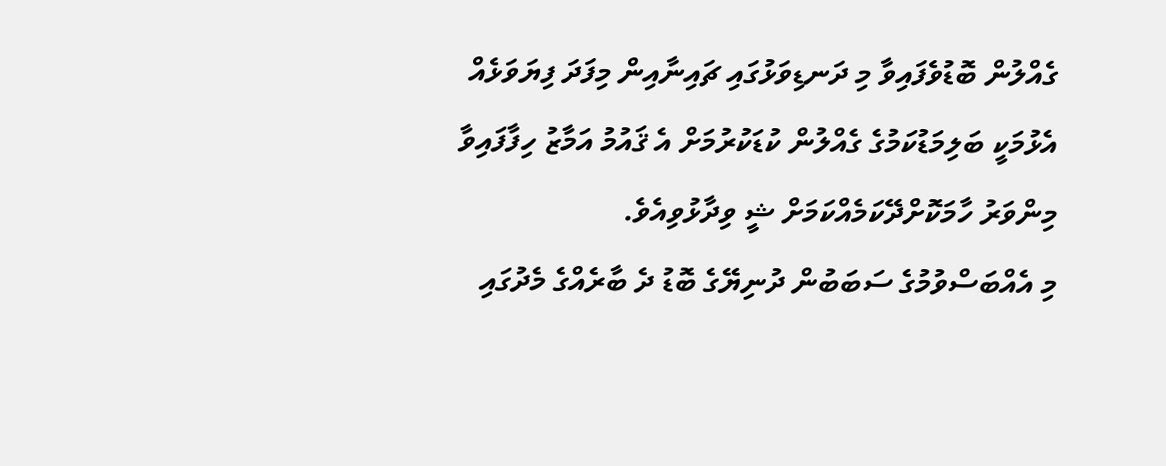ގެއްލުން ބޮޑުވެފައިވާ މި ދަނޑިވަޅުގައި ޗައިނާއިން މިފަދަ ފިޔަވަޅެއް އެޅުމަކީ ބަލިމަޑުކަމުގެ ގެއްލުން ކުޑަކުރުމަށް އެ ޤައުމު އަމާޒު ހިފާފައިވާ މިންވަރު ހާމަކޮށްދޭކަމެއްކަމަށް ޝީ ވިދާޅުވިއެވެ.
މި އެއްބަސްވުމުގެ ސަބަބުން ދުނިޔޭގެ ބޮޑު ދެ ބާރެއްގެ މެދުގައި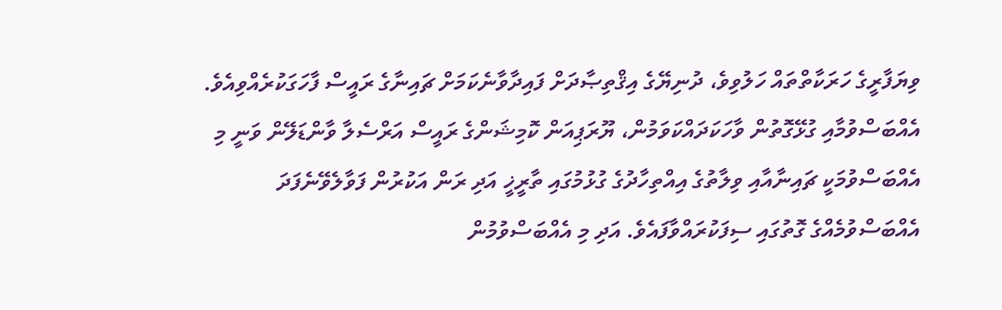ވިޔަފާރީގެ ހަރަކާތްތައް ހަލުވިވެ، ދުނިޔޭގެ އިޤްތިޞާދަށް ފައިދާވާނެކަމަށް ޗައިނާގެ ރައީސް ފާހަގަކުރެއްވިއެވެ.
އެއްބަސްވުމާއި ގުޅޭގޮތުން ވާހަކަދައްކަވަމުން، ޔޫރަޕިއަން ކޮމިޝަންގެ ރައީސް އަރްސެލާ ވާންޑަލޭން ވަނީ މި އެއްބަސްވުމަކީ ޗައިނާއާއި ވިލާތުގެ އިއްތިހާދުގެ ގުޅުމުގައި ތާރީޚީ އަދި ރަން އަކުރުން ފަވާލެވޭނެފަދަ އެއްބަސްވުމެއްގެ ގޮތުގައި ސިފަކުރައްވާފައެވެ. އަދި މި އެއްބަސްވުމުން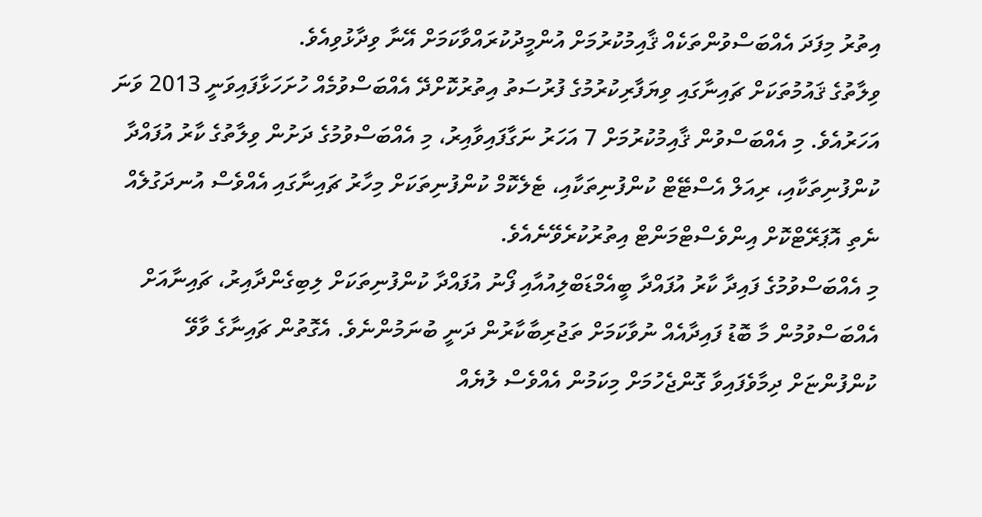އިތުރު މިފަދަ އެއްބަސްވުންތަކެއް ޤާއިމުކުރުމަށް އުންމީދުކުރައްވާކަމަށް އޭނާ ވިދާޅުވިއެވެ.
ވިލާތުގެ ޤައުމުތަކަށް ޗައިނާގައި ވިޔަފާރިކުރުމުގެ ފުރުސަތު އިތުރުކޮށްދޭ އެއްބަސްވުމެއް ހުށަހަޅާފައިވަނީ 2013 ވަނަ އަހަރުއެވެ. މި އެއްބަސްވުން ޤާއިމުކުރުމަށް 7 އަހަރު ނަގާފައިވާއިރު، މި އެއްބަސްވުމުގެ ދަށުން ވިލާތުގެ ކާރު އުފައްދާ ކުންފުނިތަކާއި، ރިއަލް އެސްޓޭޓް ކުންފުނިތަކާއި، ޓެލެކޮމް ކުންފުނިތަކަށް މިހާރު ޗައިނާގައި އެއްވެސް އުނދަގުލެއް ނެތި އޮޕަރޭޓްކޮށް އިންވެސްޓްމަންޓް އިތުރުކުރެވޭނެއެވެ.
މި އެއްބަސްވުމުގެ ފައިދާ ކާރު އުފައްދާ ބީއެމްޑަބްލިއުއާއި ފޯނު އުފައްދާ ކުންފުނިތަކަށް ލިބިގެންދާއިރު، ޗައިނާއަށް އެއްބަސްވުމުން މާ ބޮޑު ފައިދާއެއް ނުވާކަމަށް ތަޖުރިބާކާރުން ދަނީ ބުނަމުންނެވެ. އެގޮތުން ޗައިނާގެ ވާވޭ ކުންފުންޏަށް ދިމާވެފައިވާ ގޮންޖެހުމަށް މިކަމުން އެއްވެސް ލުޔެއް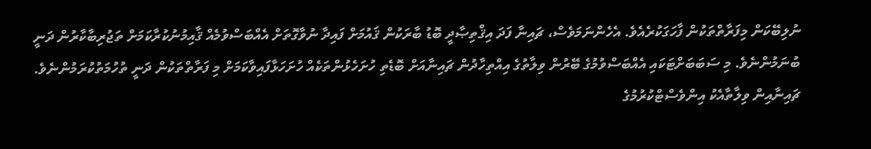ނުލިބޭކަން މިފަރާތްތަކުން ފާހަގަކުރެއެވެ. އެހެންނަމަވެސް، ޗައިނާ ފަދަ އިޤްތިޞާދީ ބޮޑު ބާރަކުން ޤައުމަށް ފައިދާ ނުވާގޮތަށް އެއްބަސްވުމެއް ޤާއިމުނުކުރާކަމަށް ތަޖުރިބާކާރުން ދަނީ ބުނަމުންނެވެ. މި ސަބަބަށްޓަކައި އެއްބަސްވުމުގެ ބޭރުން ވިލާތުގެ އިއްތިހާދުން ޗައިނާއަށް ބޮޑެތި ހުށަހެޅުންތަކެއް ހުށަހަޅާފައިވާކަމަށް މި ފަރާތްތަކުން ދަނީ ތުހުމަތުކުރަމުންނެވެ.
ޗައިނާއިން ވިލާތާއެކު އިންވެސްޓްކުރުމުގެ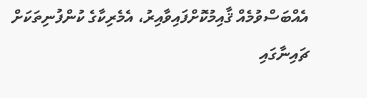އެއްބަސްވުމެއް ޤާއިމުކޮށްފައިވާއިރު، އެމެރިކާގެ ކުންފުނިތަކަށް ޗައިނާގައި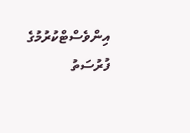އިންވެސްޓްކުރުމުގެ ފުރުސަތު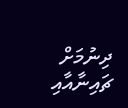ދިނުމަށް ޗައިނާއާއި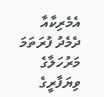އެމެރިކާއާ ދެމެދު ފުރަތަމަ މަރުހަލާގެ ވިޔަފާރީގެ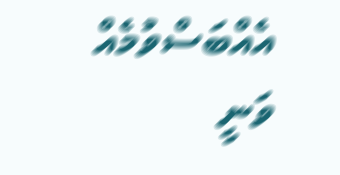އެއްބަސްވުމެއް ވަނީ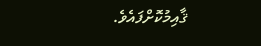ޤާއިމުކޮށްފައެވެ.